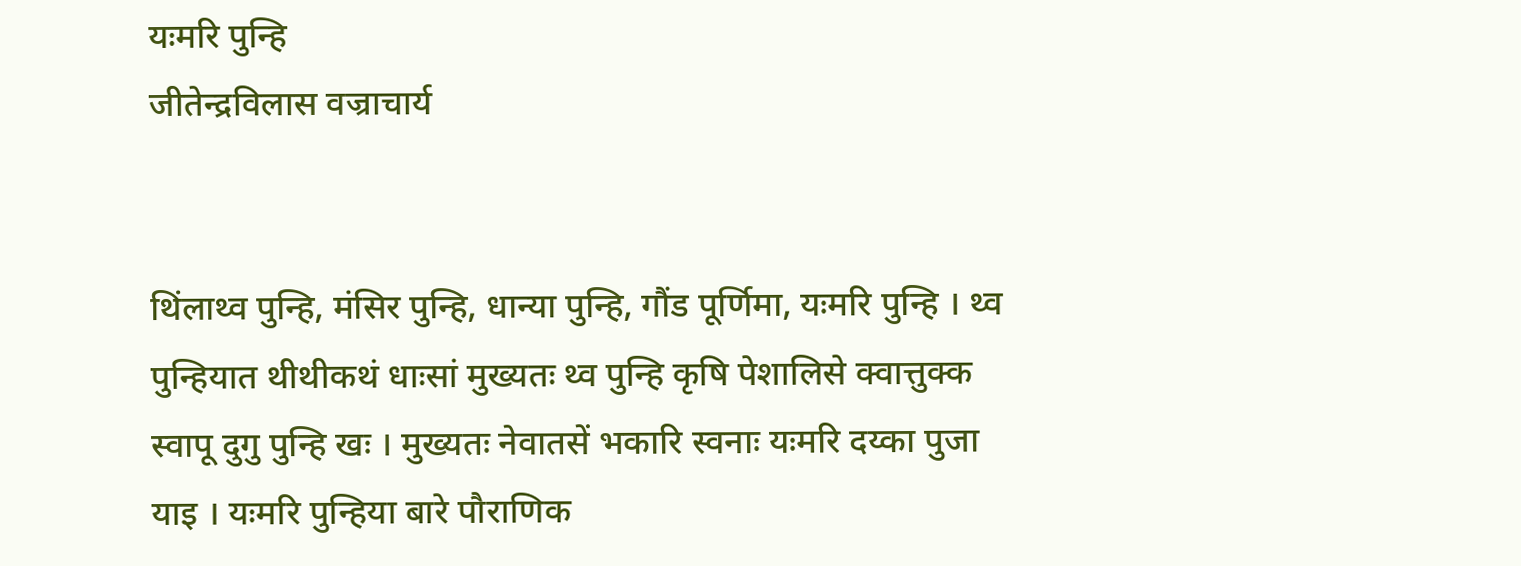यःमरि पुन्हि
जीतेन्द्रविलास वज्राचार्य


थिंलाथ्व पुन्हि, मंसिर पुन्हि, धान्या पुन्हि, गौंड पूर्णिमा, यःमरि पुन्हि । थ्व पुन्हियात थीथीकथं धाःसां मुख्यतः थ्व पुन्हि कृषि पेशालिसे क्वात्तुक्क स्वापू दुगु पुन्हि खः । मुख्यतः नेवातसें भकारि स्वनाः यःमरि दय्का पुजा याइ । यःमरि पुन्हिया बारे पौराणिक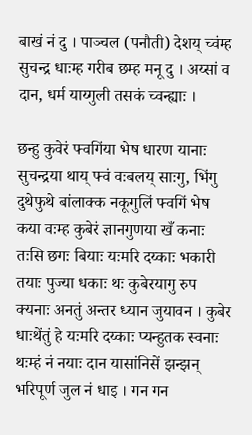बाखं नं दु । पाञ्चल (पनौती) देशय् च्वंम्ह सुचन्द्र धाःम्ह गरीब छम्ह मनू दु । अय्सां व दान, धर्म याय्गुली तसकं च्वन्ह्याः ।

छन्हु कुवेरं फ्वगिंया भेष धारण यानाः सुचन्द्रया थाय् फ्वं वःबलय् साःगु, भिंगु दुथेफुथे बांलाक्क नकूगुलिं फ्वगिं भेष कया वःम्ह कुबेरं ज्ञानगुणया खँ कनाः तःसि छगः बियाः यःमरि दय्काः भकारी तयाः पुज्या धकाः थः कुबेरयागु रुप क्यनाः अनतुं अन्तर ध्यान जुयावन । कुबेर धाःथेंतुं हे यःमरि दय्काः प्यन्हुतक स्वनाः थःम्हं नं नयाः दान यासांनिसें झन्झन् भरिपूर्ण जुल नं धाइ । गन गन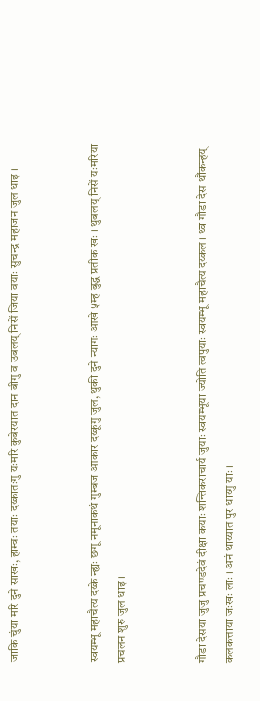जाकि चुंया मरि दुने साखः, हाम्वः तयाः दय्कातःगु यःमरि कुबेरयात दान बीगु व उबलय् निसें जिया वयाः सुचन्द्र महाजन जुल धाइ ।


स्वयम्भू महाचैत्य दय्के न्ह्यः छगू नमूनाकथं गुम्बज आकार दय्कूगु जुल, थुकी दुने न्यागः आखे ५म्ह बुद्ध प्रतीक खः । थुबलय् निसें यःमरिया प्रचलन शुरु जुल धाइ ।


गौडा देसया जुजु प्रचण्डदेवं दीक्षा कयाः शन्तिकराचार्य जुयाः स्वयम्भूया ज्योति त्वपुयाः स्वयम्भू महाचैत्य दय्कल । थ्व गौडा देस थौंकन्हय् कलकत्ताया जःखः लाः । अनं थाय्यात पुर धाय्गु याः ।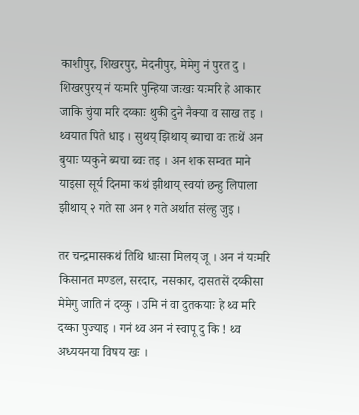काशीपुर, शिखरपुर, मेदनीपुर, मेमेगु नं पुरत दु । शिखरपुरय् नं यःमरि पुन्हिया जःखः यःमरि हे आकार जाकि चुंया मरि दय्काः थुकी दुने नैक्या व साख तइ । थ्वयात पिते धाइ । सुथय् झिथाय् ब्याचा वः तःथें अन बुयाः प्यकुने ब्यचा ब्वः तइ । अन शक सम्वत माने याइसा सूर्य दिनमा कथं झीथाय् स्वयां छन्हु लिपाला झीथाय् २ गते सा अन १ गते अर्थात संल्हु जुइ ।

तर चन्द्रमासकथं तिथि धाःसा मिलय् जू । अन नं यःमरि किसानत मण्डल, सरदार, नसकार, दासतसें दय्कीसा मेमेगु जाति नं दय्कु । उमि नं वा दुतकयाः हे थ्व मरि दय्का पुज्याइ । गनं थ्व अन नं स्वापू दु कि ! थ्व अध्ययनया विषय खः ।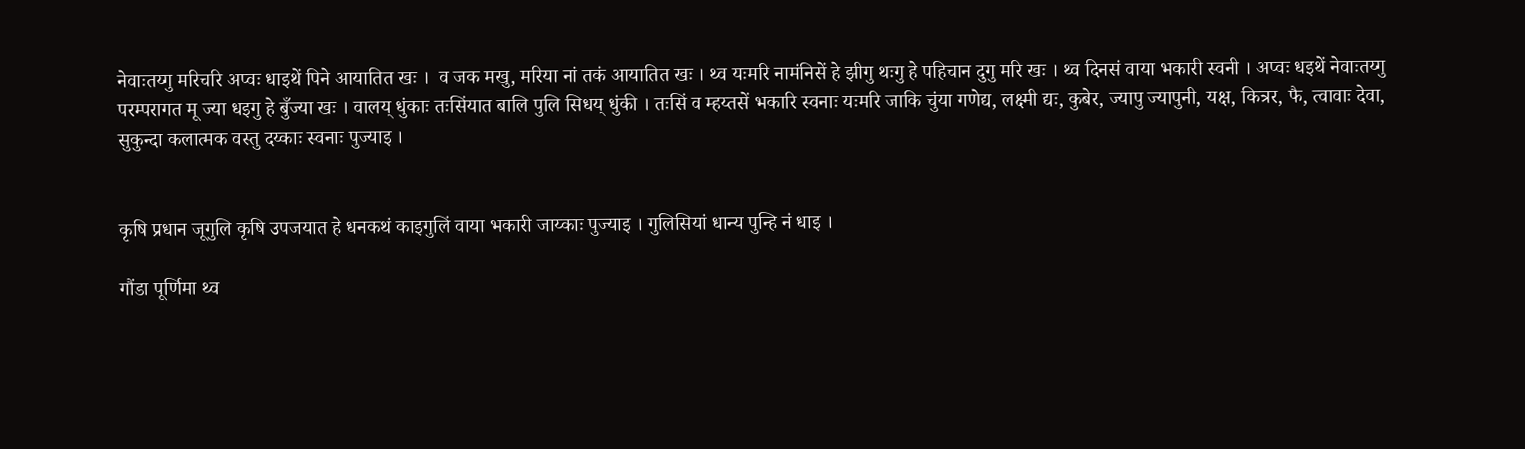नेवाःतय्गु मरिचरि अप्वः धाइथें पिने आयातित खः ।  व जक मखु, मरिया नां तकं आयातित खः । थ्व यःमरि नामंनिसें हे झीगु थःगु हे पहिचान दुगु मरि खः । थ्व दिनसं वाया भकारी स्वनी । अप्वः धइथें नेवाःतय्गु परम्परागत मू ज्या धइगु हे बुँज्या खः । वालय् धुंकाः तःसिंयात बालि पुलि सिधय् धुंकी । तःसिं व म्हय्तसें भकारि स्वनाः यःमरि जाकि चुंया गणेद्य, लक्ष्मी द्यः, कुबेर, ज्यापु ज्यापुनी, यक्ष, कित्रर, फै, त्वावाः देवा, सुकुन्दा कलात्मक वस्तु दय्काः स्वनाः पुज्याइ ।


कृषि प्रधान जूगुलि कृषि उपजयात हे धनकथं काइगुलिं वाया भकारी जाय्काः पुज्याइ । गुलिसियां धान्य पुन्हि नं धाइ ।

गौंडा पूर्णिमा थ्व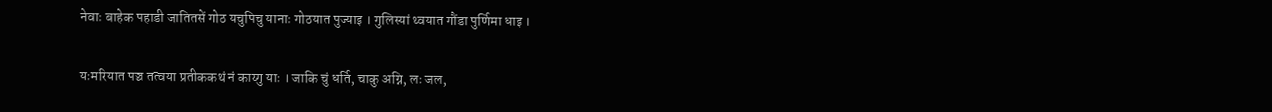नेवाः बाहेक पहाडी जातितसें गोठ यचुपिचु यानाः गोठयात पुज्याइ । गुलिस्यां थ्वयात गौंडा पुर्णिमा धाइ ।

यःमरियात पञ्च तत्वया प्रतीककथं नं काय्गु याः । जाकि चुं धर्ति, चाकु अग्नि, लः जल,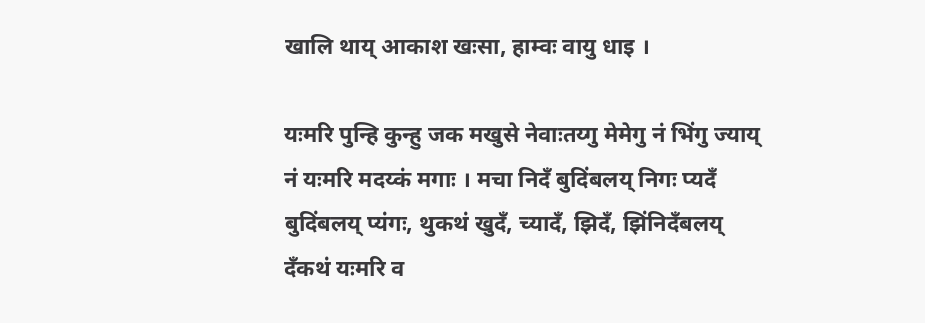खालि थाय् आकाश खःसा, हाम्वः वायु धाइ ।

यःमरि पुन्हि कुन्हु जक मखुसे नेवाःतय्गु मेमेगु नं भिंगु ज्याय् नं यःमरि मदय्कं मगाः । मचा निदँ बुदिंबलय् निगः प्यदँ बुदिंबलय् प्यंगः, थुकथं खुदँ, च्यादँ, झिदँ, झिंनिदँबलय् दँकथं यःमरि व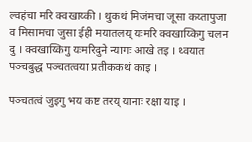ल्वहंचा मरि क्वखाय्की । थुकथं मिजंमचा जूसा कय्तापुजा व मिसामचा जुसा ईही मयातलय् यःमरि क्वखाय्किगु चलन दु । क्वखाय्किगु यःमरिदुने न्यागः आखे तइ । थ्वयात पञ्चबुद्ध पञ्चतत्वया प्रतीककथं काइ ।

पञ्चतत्वं जुइगु भय कष्ट तरय् यानाः रक्षा याइ ।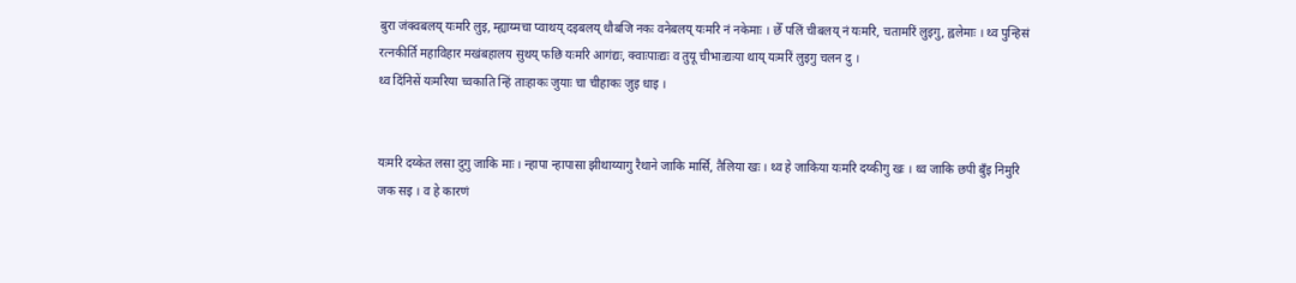बुरा जंक्वबलय् यःमरि लुइ, म्ह्याय्मचा प्वाथय् दइबलय् धौबजि नकः वनेबलय् यःमरि नं नकेमाः । छेँ पलिं चीबलय् नं यःमरि, चतामरिं लुइगु, ह्वलेमाः । थ्व पुन्हिसं रत्नकीर्ति महाविहार मखंबहालय सुथय् फछि यःमरि आगंद्यः, क्वाःपाःद्यः व तुयू चीभाःद्यःया थाय् यःमरिं लुइगु चलन दु ।
थ्व दिंनिसें यःमरिया च्वकाति न्हिं ताःहाकः जुयाः चा चीहाकः जुइ धाइ ।


यःमरि दय्केत लसा दुगु जाकि माः । न्हापा न्हापासा झीथाय्यागु रैथाने जाकि मार्सि, तैलिया खः । थ्व हे जाकिया यःमरि दय्कीगु खः । थ्व जाकि छपी बुँइ निमुरि जक सइ । व हे कारणं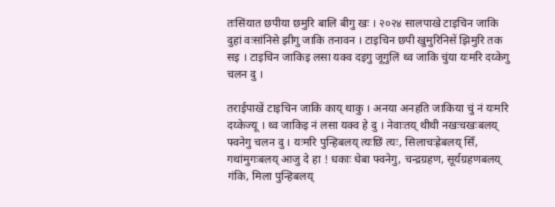तःसिंयात छपीया छमुरि बालि बीगु खः । २०२४ सालपाखे टाइचिन जाकि दुहां वःसांनिसे झीगु जाकि तनावन । टाइचिन छपी खुमुरिनिसें झिमुरि तक सइ । टाइचिन जाकिइ लसा यक्व दइगु जूगुलिं थ्व जाकि चुंया यःमरि दय्केगु चलन दु ।

तराईपाखें टाइचिन जाकि काय् थाकु । अनया अनहति जाकिया चुं नं यःमरि दय्केज्यू । थ्व जाकिइ नं लसा यक्व हे दु । नेवाःतय् थीथी नखःचखःबलय् फ्वनेगु चलन दु । यःमरि पुन्हिबलय् त्यःछिं त्यः, सिलाचःह्रेबलय् सिँ, गथांमुगःबलय् आजु दे हा ! धकाः धेबा फ्वनेगु, चन्द्रग्रहण, सूर्यग्रहणबलय् गंकि, मिला पुन्हिबलय्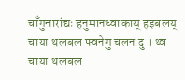चाँगुनारांद्यः हनुमानध्वाकाय् हइबलय् चाया थलबल फ्वनेगु चलन दु । थ्व चाया थलबल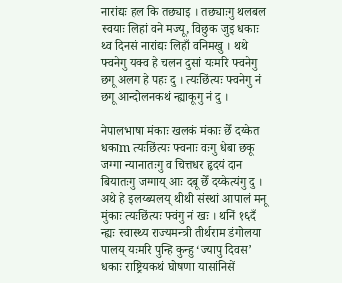नारांद्यः हल कि तछ्याइ । तछ्याःगु थलबल स्वयाः लिहां वने मज्यू, विछुक जुइ धकाः थ्व दिनसं नारांद्यः लिहाँ वनिमखु । थथे फ्वनेगु यक्व हे चलन दुसां यःमरि फ्वनेगु छगू अलग हे पहः दु । त्यःछिंत्यः फ्वनेगु नं छगू आन्दोलनकथं न्ह्याकूगु नं दु ।

नेपालभाषा मंकाः खलकं मंकाः छेँ दय्केत धकाm त्यःछिंत्यः फ्वनाः वःगु धेबा छकू जग्गा न्यानातःगु व चित्तधर हृदयं दान बियातःगु जग्गाय् आः दबू छेँ दय्केत्यंगु दु । अथे हे इलय्ब्यलय् थीथी संस्थां आपालं मनू मुंकाः त्यःछिंत्यः फ्वंगु नं खः । थनिं १६दँ न्ह्यः स्वास्थ्य राज्यमन्त्री तीर्थराम डंगोलया पालय् यःमरि पुन्हि कुन्हु ‘ज्यापु दिवस’ धकाः राष्ट्रियकथं घोषणा यासांनिसें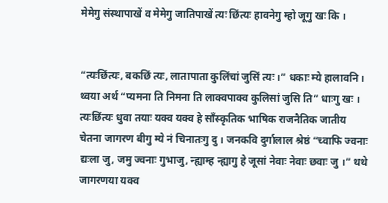मेमेगु संस्थापाखें व मेमेगु जातिपाखें त्यः छिंत्यः हावनेगु म्हो जूगु खः कि ।


“त्यःछिंत्यः, बकछिं त्यः, लातापाता कुलिंचां जुसिं त्यः ।” धकाः म्ये हालावनि । थ्वया अर्थ “प्यमना ति निमना ति लाक्वपाक्व कुलिसां जुसि ति” धाःगु खः । त्यःछिंत्यः धुवा तयाः यक्व यक्व हे साँस्कृतिक भाषिक राजनैतिक जातीय चेतना जागरण बीगु म्ये नं चिनातःगु दु । जनकवि दुर्गालाल श्रेष्ठं “च्वाफि ज्वनाः द्यःला जु, जमु ज्वनाः गुभाजु, न्ह्याम्ह न्ह्यागु हे जूसां नेवाः नेवाः छवाः जु ।” थथे जागरणया यक्व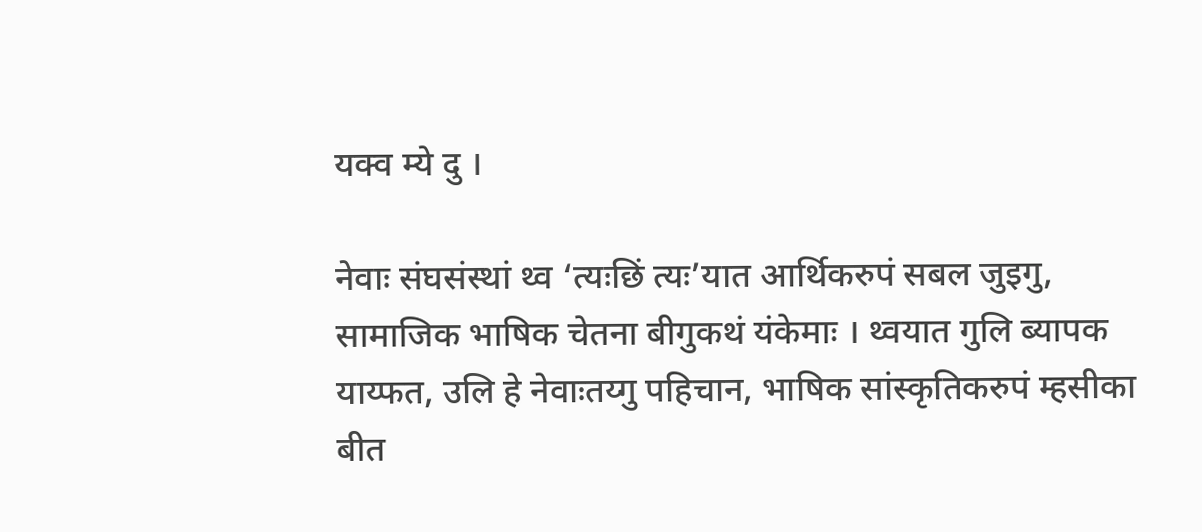यक्व म्ये दु ।

नेवाः संघसंस्थां थ्व ‘त्यःछिं त्यः’यात आर्थिकरुपं सबल जुइगु, सामाजिक भाषिक चेतना बीगुकथं यंकेमाः । थ्वयात गुलि ब्यापक याय्फत, उलि हे नेवाःतय्गु पहिचान, भाषिक सांस्कृतिकरुपं म्हसीका बीत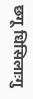छगू धिसिलाःगु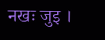नखः जुइ ।